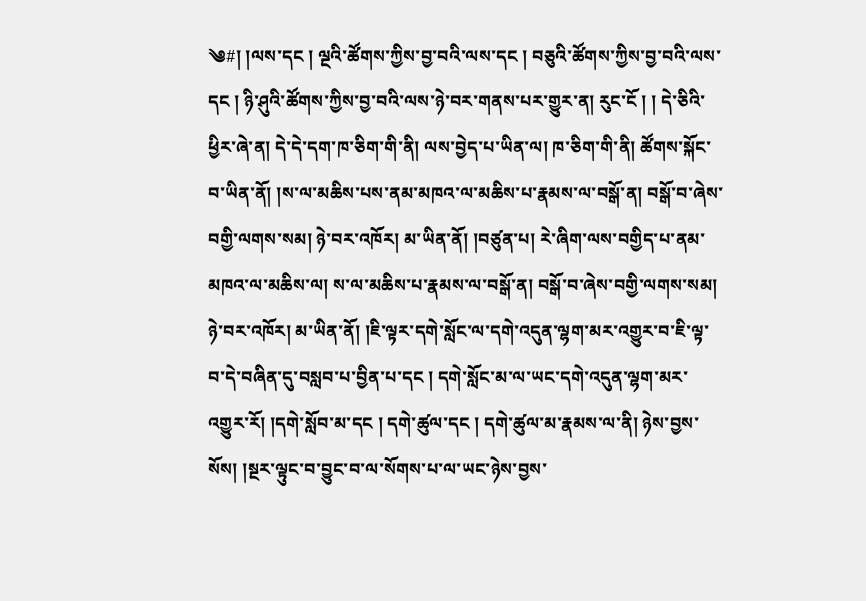༄#། །ལས་དང ། ལྔའི་ཚོགས་ཀྱིས་བྱ་བའི་ལས་དང ། བཅུའི་ཚོགས་ཀྱིས་བྱ་བའི་ལས་དང ། ཉི་ཤུའི་ཚོགས་ཀྱིས་བྱ་བའི་ལས་ཉེ་བར་གནས་པར་གྱུར་ན། རུང་ངོ ། ། དེ་ཅིའི་ཕྱིར་ཞེ་ན། དེ་དེ་དག་ཁ་ཅིག་གི་ནི། ལས་བྱེད་པ་ཡིན་ལ། ཁ་ཅིག་གི་ནི། ཚོགས་སྐོང་བ་ཡིན་ནོ། །ས་ལ་མཆིས་པས་ནམ་མཁའ་ལ་མཆིས་པ་རྣམས་ལ་བསྒོ་ན། བསྒོ་བ་ཞེས་བགྱི་ལགས་སམ། ཉེ་བར་འཁོར། མ་ཡིན་ནོ། །བཙུན་པ། རེ་ཞིག་ལས་བགྱིད་པ་ནམ་མཁའ་ལ་མཆིས་ལ། ས་ལ་མཆིས་པ་རྣམས་ལ་བསྒོ་ན། བསྒོ་བ་ཞེས་བགྱི་ལགས་སམ། ཉེ་བར་འཁོར། མ་ཡིན་ནོ། །ཇི་ལྟར་དགེ་སློང་ལ་དགེ་འདུན་ལྷག་མར་འགྱུར་བ་ཇི་ལྟ་བ་དེ་བཞིན་དུ་བསླབ་པ་བྱིན་པ་དང ། དགེ་སློང་མ་ལ་ཡང་དགེ་འདུན་ལྷག་མར་འགྱུར་རོ། །དགེ་སློབ་མ་དང ། དགེ་ཚུལ་དང ། དགེ་ཚུལ་མ་རྣམས་ལ་ནི། ཉེས་བྱས་སོས། །སྔར་ལྟུང་བ་བྱུང་བ་ལ་སོགས་པ་ལ་ཡང་ཉེས་བྱས་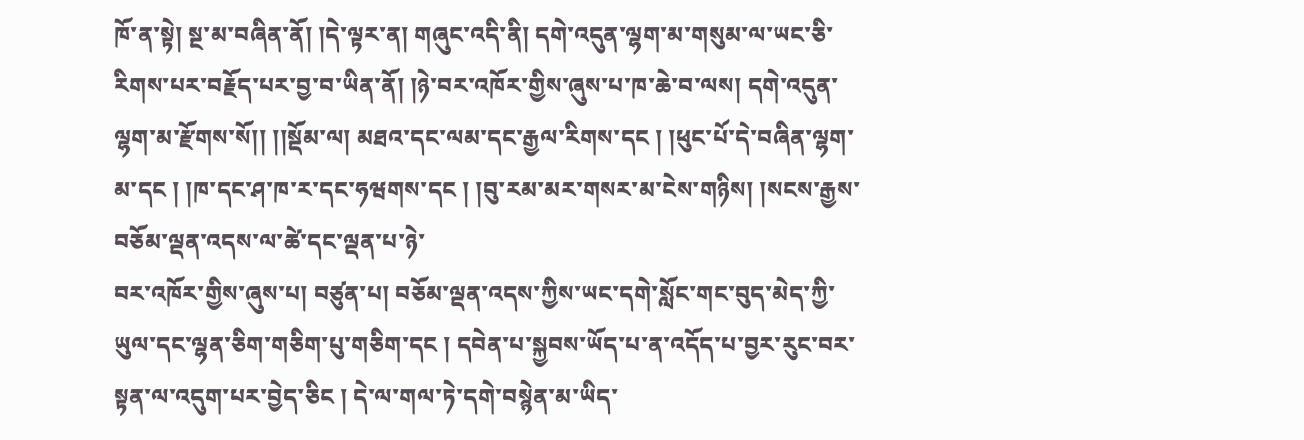ཁོ་ན་སྟེ། སྔ་མ་བཞིན་ནོ། །དེ་ལྟར་ན། གཞུང་འདི་ནི། དགེ་འདུན་ལྷག་མ་གསུམ་ལ་ཡང་ཅི་རིགས་པར་བརྗོད་པར་བྱ་བ་ཡིན་ནོ། །ཉེ་བར་འཁོར་གྱིས་ཞུས་པ་ཁ་ཆེ་བ་ལས། དགེ་འདུན་ལྷག་མ་རྫོགས་སོ།། །།སྡོམ་ལ། མཐའ་དང་ལམ་དང་རྒྱལ་རིགས་དང ། །ཕུང་པོ་དེ་བཞིན་ལྷག་མ་དང ། །ཁ་དང་ཤ་ཁ་ར་དང་ཧཝགས་དང ། །བུ་རམ་མར་གསར་མ་ངེས་གཉིས། །སངས་རྒྱས་བཅོམ་ལྡན་འདས་ལ་ཚེ་དང་ལྡན་པ་ཉེ་
བར་འཁོར་གྱིས་ཞུས་པ། བཙུན་པ། བཅོམ་ལྡན་འདས་ཀྱིས་ཡང་དགེ་སློང་གང་བུད་མེད་ཀྱི་ཡུལ་དང་ལྷན་ཅིག་གཅིག་པུ་གཅིག་དང ། དབེན་པ་སྐྱབས་ཡོད་པ་ན་འདོད་པ་བྱར་རུང་བར་སྟན་ལ་འདུག་པར་བྱེད་ཅིང ། དེ་ལ་གལ་ཏེ་དགེ་བསྙེན་མ་ཡིད་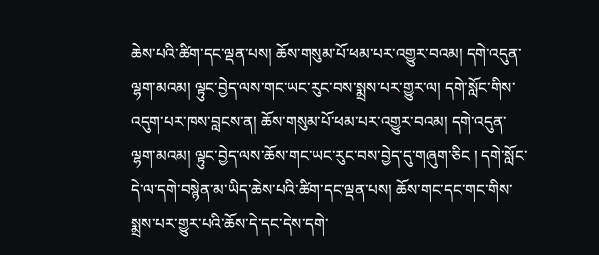ཆེས་པའི་ཚིག་དང་ལྡན་པས། ཆོས་གསུམ་པོ་ཕམ་པར་འགྱུར་བའམ། དགེ་འདུན་ལྷག་མའམ། ལྟུང་བྱེད་ལས་གང་ཡང་རུང་བས་སྨྲས་པར་གྱུར་ལ། དགེ་སློང་གིས་འདུག་པར་ཁས་བླངས་ན། ཆོས་གསུམ་པོ་ཕམ་པར་འགྱུར་བའམ། དགེ་འདུན་ལྷག་མའམ། ལྟུང་བྱེད་ལས་ཆོས་གང་ཡང་རུང་བས་བྱེད་དུ་གཞུག་ཅིང ། དགེ་སློང་དེ་ལ་དགེ་བསྙེན་མ་ཡིད་ཆེས་པའི་ཚིག་དང་ལྡན་པས། ཆོས་གང་དང་གང་གིས་སྨྲས་པར་གྱུར་པའི་ཆོས་དེ་དང་དེས་དགེ་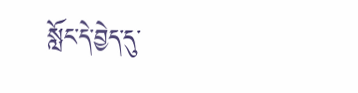སློང་དེ་བྱེད་དུ་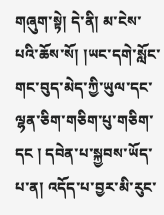གཞུག་སྟེ། དེ་ནི། མ་ངེས་པའི་ཆོས་སོ། །ཡང་དགེ་སློང་གང་བུད་མེད་ཀྱི་ཡུལ་དང་ལྷན་ཅིག་གཅིག་པུ་གཅིག་དང ། དབེན་པ་སྐྱབས་ཡོད་པ་ན། འདོད་པ་བྱར་མི་རུང་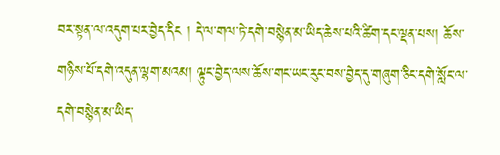བར་སྟན་ལ་འདུག་པར་བྱེད་དིང ། དེ་ལ་གལ་ཏེ་དགེ་བསྙེན་མ་ཡིད་ཆེས་པའི་ཚིག་དང་ལྡན་པས། ཆོས་གཉིས་པོ་དགེ་འདུན་ལྷག་མའམ། ལྟུང་བྱེད་ལས་ཆོས་གང་ཡང་རུང་བས་བྱེད་དུ་གཞུག་ཅིང་དགེ་སློང་ལ་དགེ་བསྙེན་མ་ཡིད་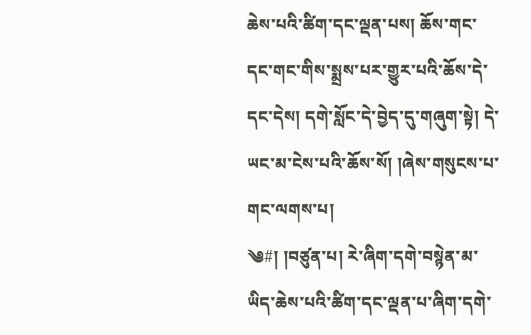ཆེས་པའི་ཚིག་དང་ལྡན་པས། ཆོས་གང་དང་གང་གིས་སྨྲས་པར་གྱུར་པའི་ཆོས་དེ་དང་དེས། དགེ་སློང་དེ་བྱེད་དུ་གཞུག་སྟེ། དེ་ཡང་མ་ངེས་པའི་ཆོས་སོ། །ཞེས་གསུངས་པ་གང་ལགས་པ།
༄#། །བཙུན་པ། རེ་ཞིག་དགེ་བསྙེན་མ་ཡིད་ཆེས་པའི་ཚིག་དང་ལྡན་པ་ཞིག་དགེ་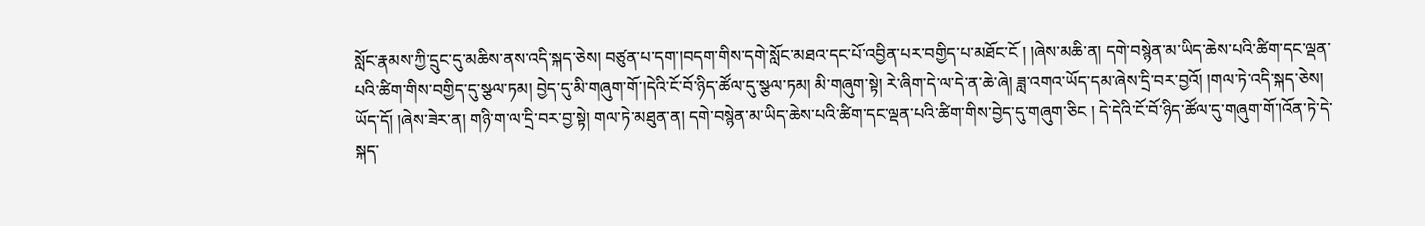སློང་རྣམས་ཀྱི་དྲུང་དུ་མཆིས་ནས་འདི་སྐད་ཅེས། བཙུན་པ་དག་།བདག་གིས་དགེ་སློང་མཐའ་དང་པོ་འབྱིན་པར་བགྱིད་པ་མཐོང་ངོ ། །ཞེས་མཆི་ན། དགེ་བསྙེན་མ་ཡིད་ཆེས་པའི་ཚིག་དང་ལྡན་པའི་ཚིག་གིས་བགྱིད་དུ་སྩལ་ཏམ། བྱེད་དུ་མི་གཞུག་གོ་།དེའི་ངོ་བོ་ཉིད་ཚོལ་དུ་སྩལ་ཏམ། མི་གཞུག་སྟེ། རེ་ཞིག་དེ་ལ་དེ་ན་ཆེ་ཞེ། ཟླ་འགའ་ཡོད་དམ་ཞེས་དྲི་བར་བྱའོ། །གལ་ཏེ་འདི་སྐད་ཅེས། ཡོད་དོ། །ཞེས་ཟེར་ན། གཉི་ག་ལ་དྲི་བར་བྱ་སྟེ། གལ་ཏེ་མཐུན་ན། དགེ་བསྙེན་མ་ཡིད་ཆེས་པའི་ཚིག་དང་ལྡན་པའི་ཚིག་གིས་བྱེད་དུ་གཞུག་ཅིང ། དེ་དེའི་ངོ་བོ་ཉིད་ཚོལ་དུ་གཞུག་གོ་།འོན་ཏེ་དེ་སྐད་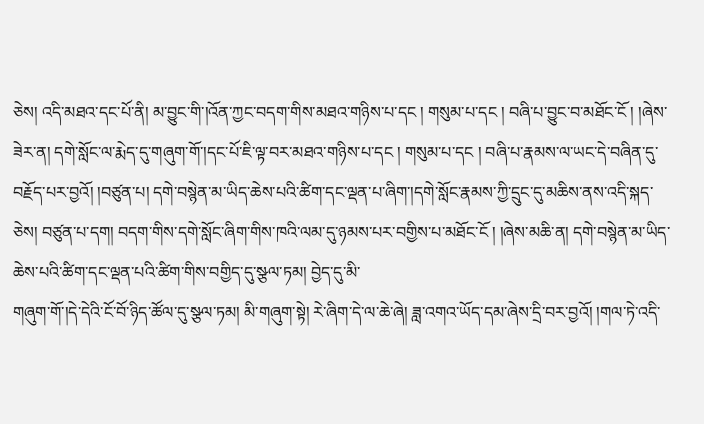ཅེས། འདི་མཐའ་དང་པོ་ནི། མ་བྱུང་གི་།འོན་ཀྱང་བདག་གིས་མཐའ་གཉིས་པ་དང ། གསུམ་པ་དང ། བཞི་པ་བྱུང་བ་མཐོང་ངོ ། །ཞེས་ཟེར་ན། དགེ་སློང་ལ་རྨེད་དུ་གཞུག་གོ་།དང་པོ་ཇི་ལྟ་བར་མཐའ་གཉིས་པ་དང ། གསུམ་པ་དང ། བཞི་པ་རྣམས་ལ་ཡང་དེ་བཞིན་དུ་བརྗོད་པར་བྱའོ། །བཙུན་པ། དགེ་བསྙེན་མ་ཡིད་ཆེས་པའི་ཚིག་དང་ལྡན་པ་ཞིག་།དགེ་སློང་རྣམས་ཀྱི་དྲུང་དུ་མཆིས་ནས་འདི་སྐད་ཅེས། བཙུན་པ་དག། བདག་གིས་དགེ་སློང་ཞིག་གིས་ཁའི་ལམ་དུ་ཉམས་པར་བགྱིས་པ་མཐོང་ངོ ། །ཞེས་མཆི་ན། དགེ་བསྙེན་མ་ཡིད་ཆེས་པའི་ཚིག་དང་ལྡན་པའི་ཚིག་གིས་བགྱིད་དུ་སྩལ་ཏམ། བྱེད་དུ་མི་
གཞུག་གོ་།དེ་དེའི་ངོ་བོ་ཉིད་ཚོལ་དུ་སྩལ་ཏམ། མི་གཞུག་སྟེ། རེ་ཞིག་དེ་ལ་ཆེ་ཞེ། ཟླ་འགའ་ཡོད་དམ་ཞེས་དྲི་བར་བྱའོ། །གལ་ཏེ་འདི་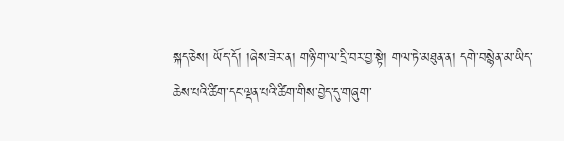སྐད་ཅེས། ཡོད་དོ། །ཞེས་ཟེར་ན། གཉི་ག་ལ་དྲི་བར་བྱ་སྟེ། གལ་ཏེ་མཐུན་ན། དགེ་བསྙེན་མ་ཡིད་ཆེས་པའི་ཚིག་དང་ལྡན་པའི་ཚིག་གིས་བྱེད་དུ་གཞུག་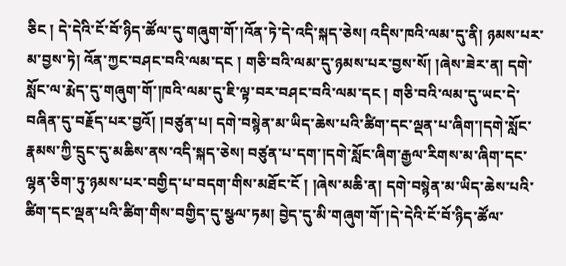ཅིང ། དེ་དེའི་ངོ་བོ་ཉིད་ཚོལ་དུ་གཞུག་གོ་།འོན་ཏེ་དེ་འདི་སྐད་ཅེས། འདིས་ཁའི་ལམ་དུ་ནི། ཉམས་པར་མ་བྱས་ཏེ། འོན་ཀྱང་བཤང་བའི་ལམ་དང ། གཅི་བའི་ལམ་དུ་ཉམས་པར་བྱས་སོ། །ཞེས་ཟེར་ན། དགེ་སློང་ལ་རྨེད་དུ་གཞུག་གོ་།ཁའི་ལམ་དུ་ཇི་ལྟ་བར་བཤང་བའི་ལམ་དང ། གཅི་བའི་ལམ་དུ་ཡང་དེ་བཞིན་དུ་བརྗོད་པར་བྱའོ། །བཙུན་པ། དགེ་བསྙེན་མ་ཡིད་ཆེས་པའི་ཚིག་དང་ལྡན་པ་ཞིག་།དགེ་སློང་རྣམས་ཀྱི་དྲུང་དུ་མཆིས་ནས་འདི་སྐད་ཅེས། བཙུན་པ་དག་།དགེ་སློང་ཞིག་རྒྱལ་རིགས་མ་ཞིག་དང་ལྷན་ཅིག་ཏུ་ཉམས་པར་བགྱིད་པ་བདག་གིས་མཐོང་ངོ ། །ཞེས་མཆི་ན། དགེ་བསྙེན་མ་ཡིད་ཆེས་པའི་ཚིག་དང་ལྡན་པའི་ཚིག་གིས་བགྱིད་དུ་སྩལ་ཏམ། བྱེད་དུ་མི་གཞུག་གོ་།དེ་དེའི་ངོ་བོ་ཉིད་ཚོལ་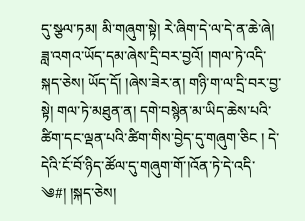དུ་སྩལ་ཏམ། མི་གཞུག་སྟེ། རེ་ཞིག་དེ་ལ་དེ་ན་ཆེ་ཞེ། ཟླ་འགའ་ཡོད་དམ་ཞེས་དྲི་བར་བྱའོ། །གལ་ཏེ་འདི་སྐད་ཅེས། ཡོད་དོ། །ཞེས་ཟེར་ན། གཉི་ག་ལ་དྲི་བར་བྱ་སྟེ། གལ་ཏེ་མཐུན་ན། དགེ་བསྙེན་མ་ཡིད་ཆེས་པའི་ཚིག་དང་ལྡན་པའི་ཚིག་གིས་བྱེད་དུ་གཞུག་ཅིང ། དེ་དེའི་ངོ་བོ་ཉིད་ཚོལ་དུ་གཞུག་གོ་།འོན་ཏེ་དེ་འདི་
༄#། །སྐད་ཅེས།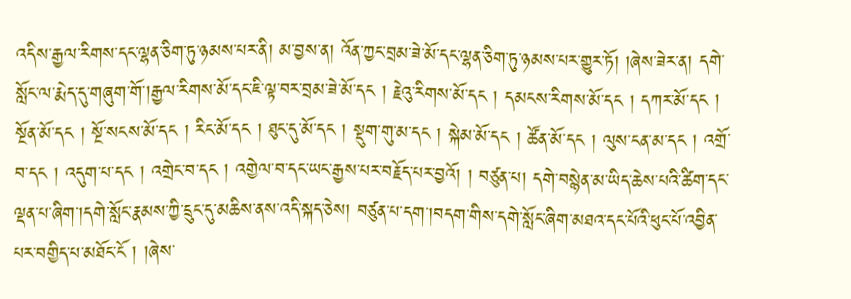འདིས་རྒྱལ་རིགས་དང་ལྷན་ཅིག་ཏུ་ཉམས་པར་ནི། མ་བྱས་ན། འོན་ཀྱང་བྲམ་ཟེ་མོ་དང་ལྷན་ཅིག་ཏུ་ཉམས་པར་གྱུར་ཏོ། །ཞེས་ཟེར་ན། དགེ་སློང་ལ་རྨེད་དུ་གཞུག་གོ་།རྒྱལ་རིགས་མོ་དང་ཇི་ལྟ་བར་བྲམ་ཟེ་མོ་དང ། རྗེའུ་རིགས་མོ་དང ། དམངས་རིགས་མོ་དང ། དཀར་མོ་དང ། སྔོན་མོ་དང ། སྔོ་སངས་མོ་དང ། རིང་མོ་དང ། ཐུང་དུ་མོ་དང ། སྡུག་གུ་མ་དང ། སྐེམ་མོ་དང ། ཚོན་མོ་དང ། ལུས་ངན་མ་དང ། འགྲོ་བ་དང ། འདུག་པ་དང ། འགྲེང་བ་དང ། འགྱེལ་བ་དང་ཡང་རྒྱས་པར་བརྗོད་པར་བྱའོ། ། བཙུན་པ། དགེ་བསྙེན་མ་ཡིད་ཆེས་པའི་ཚིག་དང་ལྡན་པ་ཞིག་།དགེ་སློང་རྣམས་ཀྱི་དྲུང་དུ་མཆིས་ནས་འདི་སྐད་ཅེས། བཙུན་པ་དག་།བདག་གིས་དགེ་སློང་ཞིག་མཐའ་དང་པོའི་ཕུང་པོ་འབྱིན་པར་བགྱིད་པ་མཐོང་ངོ ། །ཞེས་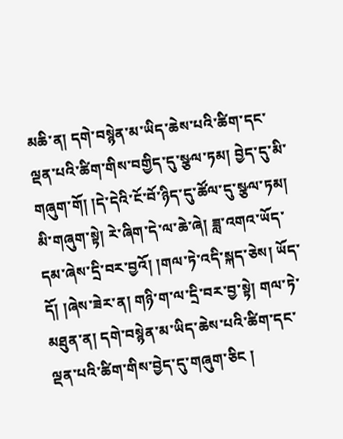མཆི་ན། དགེ་བསྙེན་མ་ཡིད་ཆེས་པའི་ཚིག་དང་ལྡན་པའི་ཚིག་གིས་བགྱིད་དུ་སྩལ་ཏམ། བྱེད་དུ་མི་གཞུག་གོ། །དེ་དེའི་ངོ་བོ་ཉིད་དུ་ཚོལ་དུ་སྩལ་ཏམ། མི་གཞུག་སྟེ། རེ་ཞིག་དེ་ལ་ཆེ་ཞེ། ཟླ་འགའ་ཡོད་དམ་ཞེས་དྲི་བར་བྱའོ། །གལ་ཏེ་འདི་སྐད་ཅེས། ཡོད་དོ། །ཞེས་ཟེར་ན། གཉི་ག་ལ་དྲི་བར་བྱ་སྟེ། གལ་ཏེ་མཐུན་ན། དགེ་བསྙེན་མ་ཡིད་ཆེས་པའི་ཚིག་དང་ལྡན་པའི་ཚིག་གིས་བྱེད་དུ་གཞུག་ཅིང །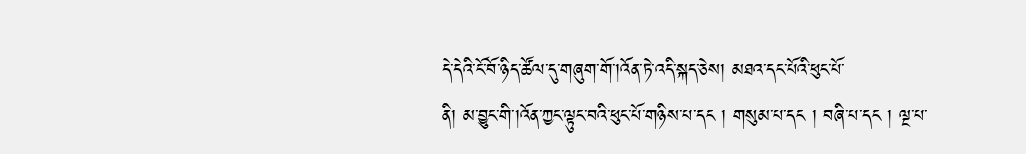དེ་དེའི་ངོ་བོ་ཉིད་ཚོལ་དུ་གཞུག་གོ་།འོན་ཏེ་འདི་སྐད་ཅེས། མཐའ་དང་པོའི་ཕུང་པོ་
ནི། མ་བྱུང་གི་།འོན་ཀྱང་ལྟུང་བའི་ཕུང་པོ་གཉིས་པ་དང ། གསུམ་པ་དང ། བཞི་པ་དང ། ལྔ་པ་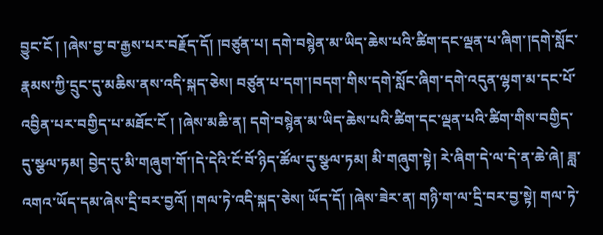བྱུང་ངོ ། །ཞེས་བྱ་བ་རྒྱས་པར་བརྗོད་དོ། །བཙུན་པ། དགེ་བསྙེན་མ་ཡིད་ཆེས་པའི་ཚིག་དང་ལྡན་པ་ཞིག་།དགེ་སློང་རྣམས་ཀྱི་དྲུང་དུ་མཆིས་ནས་འདི་སྐད་ཅེས། བཙུན་པ་དག་།བདག་གིས་དགེ་སློང་ཞིག་དགེ་འདུན་ལྷག་མ་དང་པོ་འབྱིན་པར་བགྱིད་པ་མཐོང་ངོ ། །ཞེས་མཆི་ན། དགེ་བསྙེན་མ་ཡིད་ཆེས་པའི་ཚིག་དང་ལྡན་པའི་ཚིག་གིས་བགྱིད་དུ་སྩལ་ཏམ། བྱེད་དུ་མི་གཞུག་གོ་།དེ་དེའི་ངོ་བོ་ཉིད་ཚོལ་དུ་སྩལ་ཏམ། མི་གཞུག་སྟེ། རེ་ཞིག་དེ་ལ་དེ་ན་ཆེ་ཞེ། ཟླ་འགའ་ཡོད་དམ་ཞེས་དྲི་བར་བྱའོ། །གལ་ཏེ་འདི་སྐད་ཅེས། ཡོད་དོ། །ཞེས་ཟེར་ན། གཉི་ག་ལ་དྲི་བར་བྱ་སྟེ། གལ་ཏེ་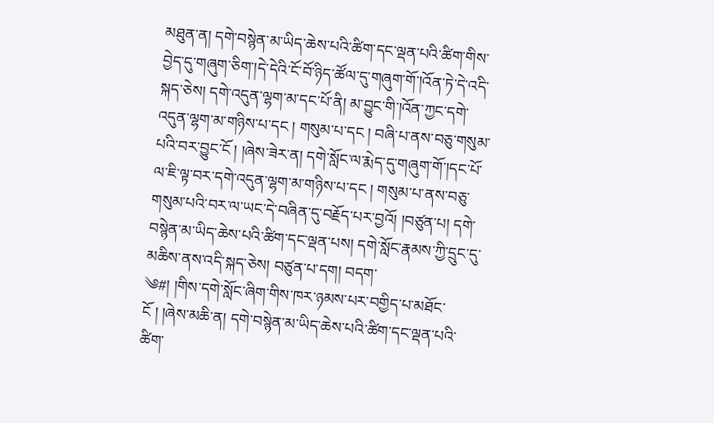མཐུན་ན། དགེ་བསྙེན་མ་ཡིད་ཆེས་པའི་ཚིག་དང་ལྡན་པའི་ཚིག་གིས་བྱེད་དུ་གཞུག་ཅིག་།དེ་དེའི་ངོ་བོ་ཉིད་ཚོལ་དུ་གཞུག་གོ་།འོན་ཏེ་དེ་འདི་སྐད་ཅེས། དགེ་འདུན་ལྷག་མ་དང་པོ་ནི། མ་བྱུང་གི་།འོན་ཀྱང་དགེ་འདུན་ལྷག་མ་གཉིས་པ་དང ། གསུམ་པ་དང ། བཞི་པ་ནས་བཅུ་གསུམ་པའི་བར་བྱུང་ངོ ། །ཞེས་ཟེར་ན། དགེ་སློང་ལ་རྨེད་དུ་གཞུག་གོ་།དང་པོ་ལ་ཇི་ལྟ་བར་དགེ་འདུན་ལྷག་མ་གཉིས་པ་དང ། གསུམ་པ་ནས་བཅུ་གསུམ་པའི་བར་ལ་ཡང་དེ་བཞིན་དུ་བརྗོད་པར་བྱའོ། །བཙུན་པ། དགེ་བསྙེན་མ་ཡིད་ཆེས་པའི་ཚིག་དང་ལྡན་པས། དགེ་སློང་རྣམས་ཀྱི་དྲུང་དུ་མཆིས་ནས་འདི་སྐད་ཅེས། བཙུན་པ་དག། བདག་
༄#། །གིས་དགེ་སློང་ཞིག་གིས་ཁར་ཉམས་པར་བགྱིད་པ་མཐོང་ངོ ། །ཞེས་མཆི་ན། དགེ་བསྙེན་མ་ཡིད་ཆེས་པའི་ཚིག་དང་ལྡན་པའི་ཚིག་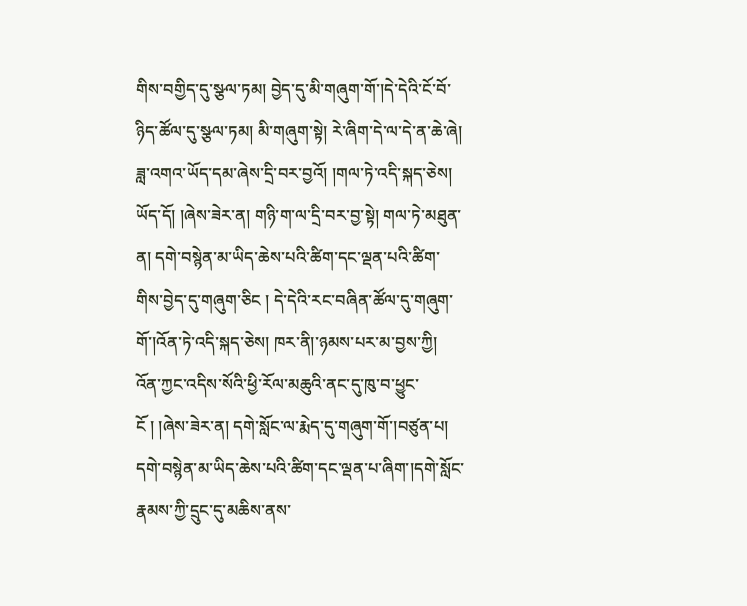གིས་བགྱིད་དུ་སྩལ་ཏམ། བྱེད་དུ་མི་གཞུག་གོ་།དེ་དེའི་ངོ་བོ་ཉིད་ཚོལ་དུ་སྩལ་ཏམ། མི་གཞུག་སྟེ། རེ་ཞིག་དེ་ལ་དེ་ན་ཆེ་ཞེ། ཟླ་འགའ་ཡོད་དམ་ཞེས་དྲི་བར་བྱའོ། །གལ་ཏེ་འདི་སྐད་ཅེས། ཡོད་དོ། །ཞེས་ཟེར་ན། གཉི་ག་ལ་དྲི་བར་བྱ་སྟེ། གལ་ཏེ་མཐུན་ན། དགེ་བསྙེན་མ་ཡིད་ཆེས་པའི་ཚིག་དང་ལྡན་པའི་ཚིག་གིས་བྱེད་དུ་གཞུག་ཅིང ། དེ་དེའི་རང་བཞིན་ཚོལ་དུ་གཞུག་གོ་།འོན་ཏེ་འདི་སྐད་ཅེས། ཁར་ནི།་ཉམས་པར་མ་བྱས་ཀྱི། འོན་ཀྱང་འདིས་སོའི་ཕྱི་རོལ་མཆུའི་ནང་དུ་ཁུ་བ་ཕྱུང་ངོ ། །ཞེས་ཟེར་ན། དགེ་སློང་ལ་རྨེད་དུ་གཞུག་གོ་།བཙུན་པ། དགེ་བསྙེན་མ་ཡིད་ཆེས་པའི་ཚིག་དང་ལྡན་པ་ཞིག་།དགེ་སློང་རྣམས་ཀྱི་དྲུང་དུ་མཆིས་ནས་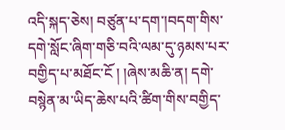འདི་སྐད་ཅེས། བཙུན་པ་དག་།བདག་གིས་དགེ་སློང་ཞིག་གཅི་བའི་ལམ་དུ་ཉམས་པར་བགྱིད་པ་མཐོང་ངོ ། །ཞེས་མཆི་ན། དགེ་བསྙེན་མ་ཡིད་ཆེས་པའི་ཚིག་གིས་བགྱིད་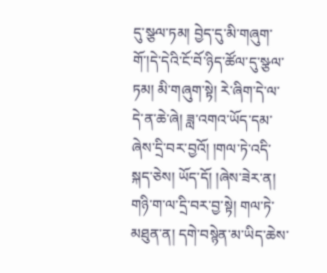དུ་སྩལ་ཏམ། བྱེད་དུ་མི་གཞུག་གོ་།དེ་དེའི་ངོ་བོ་ཉིད་ཚོལ་དུ་སྩལ་ཏམ། མི་གཞུག་སྟེ། རེ་ཞིག་དེ་ལ་དེ་ན་ཆེ་ཞེ། ཟླ་འགའ་ཡོད་དམ་ཞེས་དྲི་བར་བྱའོ། །གལ་ཏེ་འདི་སྐད་ཅེས། ཡོད་དོ། །ཞེས་ཟེར་ན། གཉི་ག་ལ་དྲི་བར་བྱ་སྟེ། གལ་ཏེ་མཐུན་ན། དགེ་བསྙེན་མ་ཡིད་ཆེས་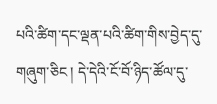པའི་ཚིག་དང་ལྡན་པའི་ཚིག་གིས་བྱེད་དུ་
གཞུག་ཅིང ། དེ་དེའི་ངོ་བོ་ཉིད་ཚོལ་དུ་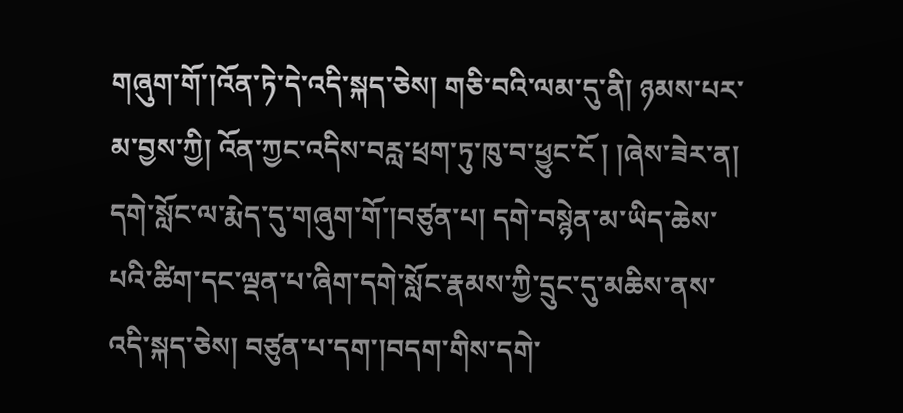གཞུག་གོ་།འོན་ཏེ་དེ་འདི་སྐད་ཅེས། གཅི་བའི་ལམ་དུ་ནི། ཉམས་པར་མ་བྱས་ཀྱི། འོན་ཀྱང་འདིས་བརླ་ཕྲག་ཏུ་ཁུ་བ་ཕྱུང་ངོ ། །ཞེས་ཟེར་ན། དགེ་སློང་ལ་རྨེད་དུ་གཞུག་གོ་།བཙུན་པ། དགེ་བསྙེན་མ་ཡིད་ཆེས་པའི་ཚིག་དང་ལྡན་པ་ཞིག་དགེ་སློང་རྣམས་ཀྱི་དྲུང་དུ་མཆིས་ནས་འདི་སྐད་ཅེས། བཙུན་པ་དག་།བདག་གིས་དགེ་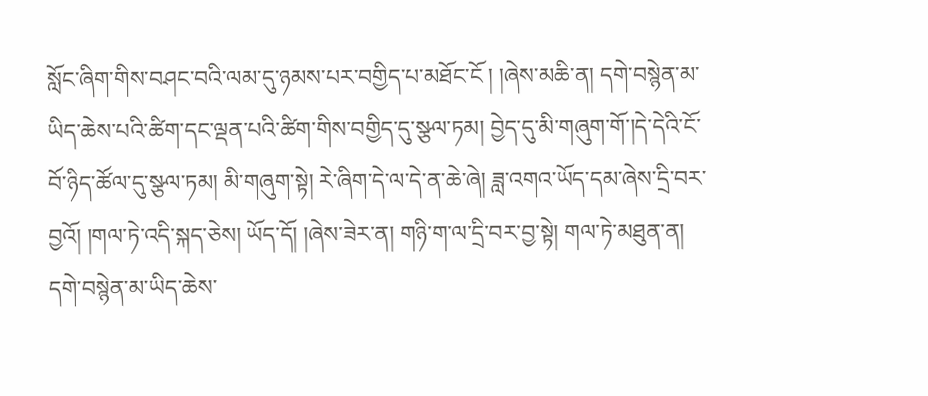སློང་ཞིག་གིས་བཤང་བའི་ལམ་དུ་ཉམས་པར་བགྱིད་པ་མཐོང་ངོ ། །ཞེས་མཆི་ན། དགེ་བསྙེན་མ་ཡིད་ཆེས་པའི་ཚིག་དང་ལྡན་པའི་ཚིག་གིས་བགྱིད་དུ་སྩལ་ཏམ། བྱེད་དུ་མི་གཞུག་གོ་།དེ་དེའི་ངོ་བོ་ཉིད་ཚོལ་དུ་སྩལ་ཏམ། མི་གཞུག་སྟེ། རེ་ཞིག་དེ་ལ་དེ་ན་ཆེ་ཞེ། ཟླ་འགའ་ཡོད་དམ་ཞེས་དྲི་བར་བྱའོ། །གལ་ཏེ་འདི་སྐད་ཅེས། ཡོད་དོ། །ཞེས་ཟེར་ན། གཉི་ག་ལ་དྲི་བར་བྱ་སྟེ། གལ་ཏེ་མཐུན་ན། དགེ་བསྙེན་མ་ཡིད་ཆེས་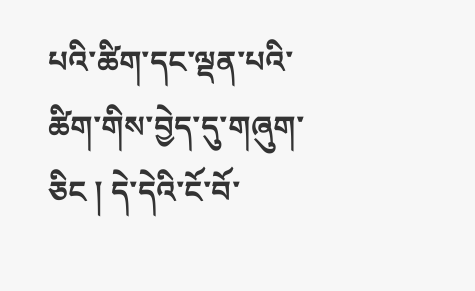པའི་ཚིག་དང་ལྡན་པའི་ཚིག་གིས་བྱེད་དུ་གཞུག་ཅིང ། དེ་དེའི་ངོ་བོ་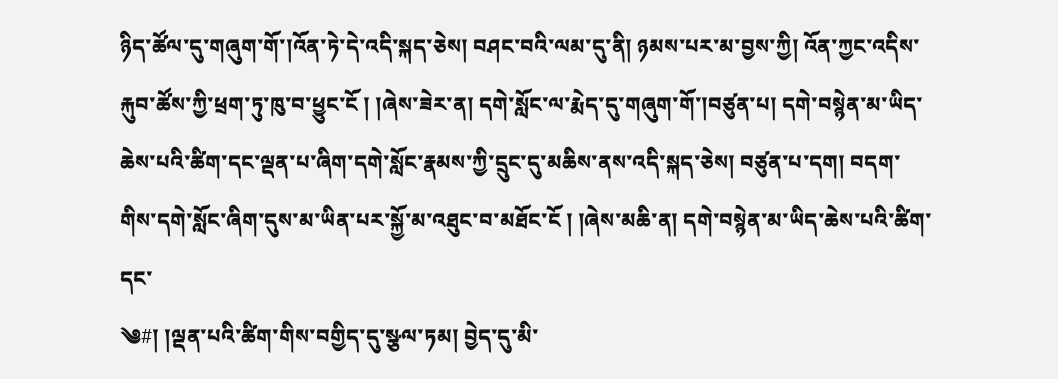ཉིད་ཚོལ་དུ་གཞུག་གོ་།འོན་ཏེ་དེ་འདི་སྐད་ཅེས། བཤང་བའི་ལམ་དུ་ནི། ཉམས་པར་མ་བྱས་ཀྱི། འོན་ཀྱང་འདིས་རྐུབ་ཚོས་ཀྱི་ཕྲག་ཏུ་ཁུ་བ་ཕྱུང་ངོ ། །ཞེས་ཟེར་ན། དགེ་སློང་ལ་རྨེད་དུ་གཞུག་གོ་།བཙུན་པ། དགེ་བསྙེན་མ་ཡིད་ཆེས་པའི་ཚིག་དང་ལྡན་པ་ཞིག་དགེ་སློང་རྣམས་ཀྱི་དྲུང་དུ་མཆིས་ནས་འདི་སྐད་ཅེས། བཙུན་པ་དག། བདག་གིས་དགེ་སློང་ཞིག་དུས་མ་ཡིན་པར་སྐྱོ་མ་འཐུང་བ་མཐོང་ངོ ། །ཞེས་མཆི་ན། དགེ་བསྙེན་མ་ཡིད་ཆེས་པའི་ཚིག་དང་
༄#། །ལྡན་པའི་ཚིག་གིས་བགྱིད་དུ་སྩལ་ཏམ། བྱེད་དུ་མི་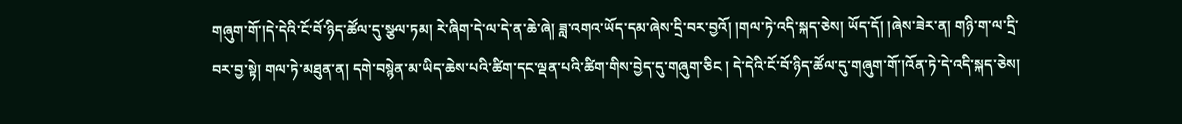གཞུག་གོ་།དེ་དེའི་ངོ་བོ་ཉིད་ཚོལ་དུ་སྩལ་ཏམ། རེ་ཞིག་དེ་ལ་དེ་ན་ཆེ་ཞེ། ཟླ་འགའ་ཡོད་དམ་ཞེས་དྲི་བར་བྱའོ། །གལ་ཏེ་འདི་སྐད་ཅེས། ཡོད་དོ། །ཞེས་ཟེར་ན། གཉི་ག་ལ་དྲི་བར་བྱ་སྟེ། གལ་ཏེ་མཐུན་ན། དགེ་བསྙེན་མ་ཡིད་ཆེས་པའི་ཚིག་དང་ལྡན་པའི་ཚིག་གིས་བྱེད་དུ་གཞུག་ཅིང ། དེ་དེའི་ངོ་བོ་ཉིད་ཚོལ་དུ་གཞུག་གོ་།འོན་ཏེ་དེ་འདི་སྐད་ཅེས།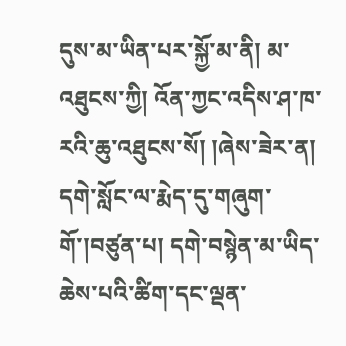དུས་མ་ཡིན་པར་སྐྱོ་མ་ནི། མ་འཐུངས་ཀྱི། འོན་ཀྱང་འདིས་ཤ་ཁ་རའི་ཆུ་འཐུངས་སོ། །ཞེས་ཟེར་ན། དགེ་སློང་ལ་རྨེད་དུ་གཞུག་གོ་།བཙུན་པ། དགེ་བསྙེན་མ་ཡིད་ཆེས་པའི་ཚིག་དང་ལྡན་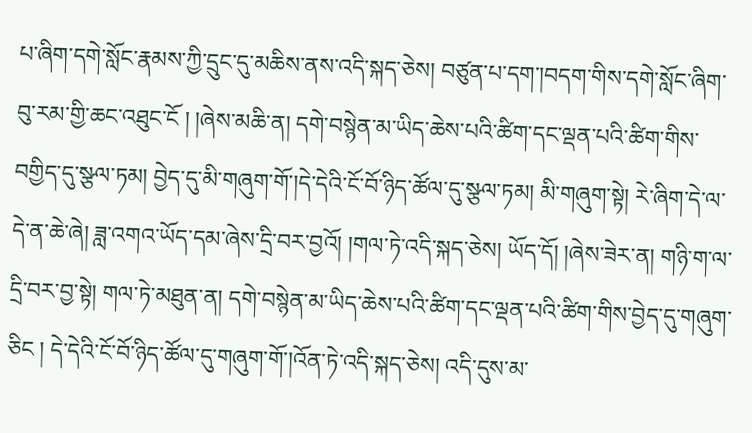པ་ཞིག་དགེ་སློང་རྣམས་ཀྱི་དྲུང་དུ་མཆིས་ནས་འདི་སྐད་ཅེས། བཙུན་པ་དག་།བདག་གིས་དགེ་སློང་ཞིག་བུ་རམ་གྱི་ཆང་འཐུང་ངོ ། །ཞེས་མཆི་ན། དགེ་བསྙེན་མ་ཡིད་ཆེས་པའི་ཚིག་དང་ལྡན་པའི་ཚིག་གིས་བགྱིད་དུ་སྩལ་ཏམ། བྱེད་དུ་མི་གཞུག་གོ་།དེ་དེའི་ངོ་བོ་ཉིད་ཚོལ་དུ་སྩལ་ཏམ། མི་གཞུག་སྟེ། རེ་ཞིག་དེ་ལ་དེ་ན་ཆེ་ཞེ། ཟླ་འགའ་ཡོད་དམ་ཞེས་དྲི་བར་བྱའོ། །གལ་ཏེ་འདི་སྐད་ཅེས། ཡོད་དོ། །ཞེས་ཟེར་ན། གཉི་ག་ལ་དྲི་བར་བྱ་སྟེ། གལ་ཏེ་མཐུན་ན། དགེ་བསྙེན་མ་ཡིད་ཆེས་པའི་ཚིག་དང་ལྡན་པའི་ཚིག་གིས་བྱེད་དུ་གཞུག་ཅིང ། དེ་དེའི་ངོ་བོ་ཉིད་ཚོལ་དུ་གཞུག་གོ་།འོན་ཏེ་འདི་སྐད་ཅེས། འདི་དུས་མ་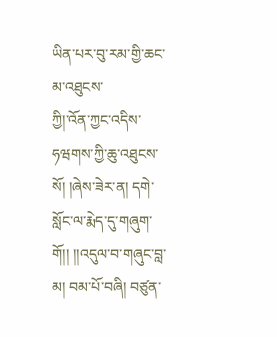ཡིན་པར་བུ་རམ་གྱི་ཆང་མ་འཐུངས་
ཀྱི།་འོན་ཀྱང་འདིས་ཧཝགས་ཀྱི་ཆུ་འཐུངས་སོ། །ཞེས་ཟེར་ན། དགེ་སློང་ལ་རྨེད་དུ་གཞུག་གོ།། །།འདུལ་བ་གཞུང་བླ་མ། བམ་པོ་བཞི། བཙུན་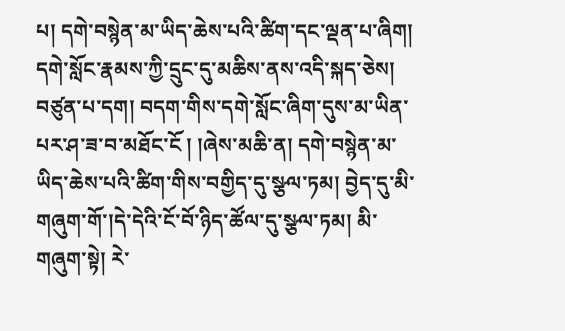པ། དགེ་བསྙེན་མ་ཡིད་ཆེས་པའི་ཚིག་དང་ལྡན་པ་ཞིག། དགེ་སློང་རྣམས་ཀྱི་དྲུང་དུ་མཆིས་ནས་འདི་སྐད་ཅེས། བཙུན་པ་དག། བདག་གིས་དགེ་སློང་ཞིག་དུས་མ་ཡིན་པར་ཤ་ཟ་བ་མཐོང་ངོ ། །ཞེས་མཆི་ན། དགེ་བསྙེན་མ་ཡིད་ཆེས་པའི་ཚིག་གིས་བགྱིད་དུ་སྩལ་ཏམ། བྱེད་དུ་མི་གཞུག་གོ་།དེ་དེའི་ངོ་བོ་ཉིད་ཚོལ་དུ་སྩལ་ཏམ། མི་གཞུག་སྟེ། རེ་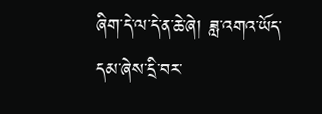ཞིག་དེ་ལ་དེ་ན་ཆེ་ཞེ། ཟླ་འགའ་ཡོད་དམ་ཞེས་དྲི་བར་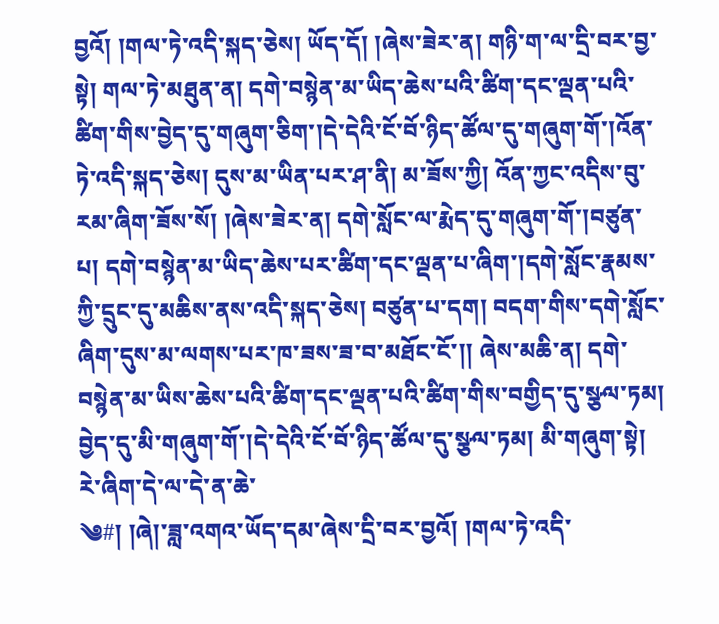བྱའོ། །གལ་ཏེ་འདི་སྐད་ཅེས། ཡོད་དོ། །ཞེས་ཟེར་ན། གཉི་ག་ལ་དྲི་བར་བྱ་སྟེ། གལ་ཏེ་མཐུན་ན། དགེ་བསྙེན་མ་ཡིད་ཆེས་པའི་ཚིག་དང་ལྡན་པའི་ཚིག་གིས་བྱེད་དུ་གཞུག་ཅིག་།དེ་དེའི་ངོ་བོ་ཉིད་ཚོལ་དུ་གཞུག་གོ་།འོན་ཏེ་འདི་སྐད་ཅེས། དུས་མ་ཡིན་པར་ཤ་ནི། མ་ཟོས་ཀྱི། འོན་ཀྱང་འདིས་བུ་རམ་ཞིག་ཟོས་སོ། །ཞེས་ཟེར་ན། དགེ་སློང་ལ་རྨེད་དུ་གཞུག་གོ་།བཙུན་པ། དགེ་བསྙེན་མ་ཡིད་ཆེས་པར་ཚིག་དང་ལྡན་པ་ཞིག་།དགེ་སློང་རྣམས་ཀྱི་དྲུང་དུ་མཆིས་ནས་འདི་སྐད་ཅེས། བཙུན་པ་དག། བདག་གིས་དགེ་སློང་ཞིག་དུས་མ་ལགས་པར་ཁ་ཟས་ཟ་བ་མཐོང་ངོ་།། ཞེས་མཆི་ན། དགེ་བསྙེན་མ་ཡིས་ཆེས་པའི་ཚིག་དང་ལྡན་པའི་ཚིག་གིས་བགྱིད་དུ་སྩལ་ཏམ། བྱེད་དུ་མི་གཞུག་གོ་།དེ་དེའི་ངོ་བོ་ཉིད་ཚོལ་དུ་སྩལ་ཏམ། མི་གཞུག་སྟེ། རེ་ཞིག་དེ་ལ་དེ་ན་ཆེ་
༄#། །ཞེ།་ཟླ་འགའ་ཡོད་དམ་ཞེས་དྲི་བར་བྱའོ། །གལ་ཏེ་འདི་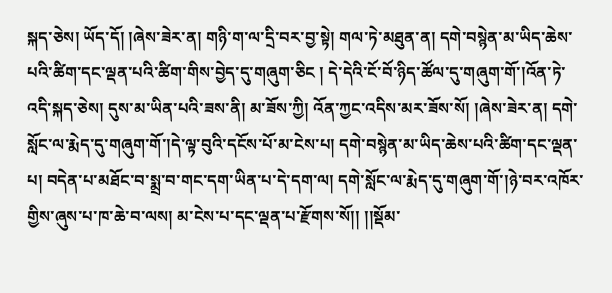སྐད་ཅེས། ཡོད་དོ། །ཞེས་ཟེར་ན། གཉི་ག་ལ་དྲི་བར་བྱ་སྟེ། གལ་ཏེ་མཐུན་ན། དགེ་བསྙེན་མ་ཡིད་ཆེས་པའི་ཚིག་དང་ལྡན་པའི་ཚིག་གིས་བྱེད་དུ་གཞུག་ཅིང ། དེ་དེའི་ངོ་བོ་ཉིད་ཚོལ་དུ་གཞུག་གོ་།འོན་ཏེ་འདི་སྐད་ཅེས། དུས་མ་ཡིན་པའི་ཟས་ནི། མ་ཟོས་ཀྱི། འོན་ཀྱང་འདིས་མར་ཟོས་སོ། །ཞེས་ཟེར་ན། དགེ་སློང་ལ་རྨེད་དུ་གཞུག་གོ་།དེ་ལྟ་བུའི་དངོས་པོ་མ་ངེས་པ། དགེ་བསྙེན་མ་ཡིད་ཆེས་པའི་ཚིག་དང་ལྡན་པ། བདེན་པ་མཐོང་བ་སྨྲ་བ་གང་དག་ཡིན་པ་དེ་དག་ལ། དགེ་སློང་ལ་རྨེད་དུ་གཞུག་གོ་།ཉེ་བར་འཁོར་གྱིས་ཞུས་པ་ཁ་ཆེ་བ་ལས། མ་ངེས་པ་དང་ལྡན་པ་རྫོགས་སོ།། །།སྡོམ་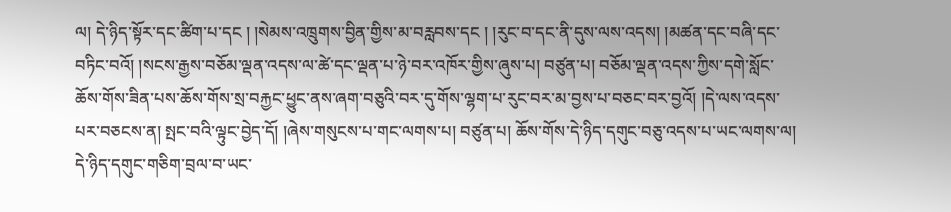ལ། དེ་ཉིད་སྟོར་དང་ཚིག་པ་དང ། །སེམས་འཁྲུགས་བྱིན་གྱིས་མ་བརླབས་དང ། །རུང་བ་དང་ནི་དུས་ལས་འདས། །མཚན་དང་བཞི་དང་བཏིང་བའོ། །སངས་རྒྱས་བཅོམ་ལྡན་འདས་ལ་ཚེ་དང་ལྡན་པ་ཉེ་བར་འཁོར་གྱིས་ཞུས་པ། བཙུན་པ། བཅོམ་ལྡན་འདས་ཀྱིས་དགེ་སློང་ཆོས་གོས་ཟིན་པས་ཆོས་གོས་སྲ་བརྐྱང་ཕྱུང་ནས་ཞག་བཅུའི་བར་དུ་གོས་ལྷག་པ་རུང་བར་མ་བྱས་པ་བཅང་བར་བྱའོ། །དེ་ལས་འདས་པར་བཅངས་ན། སྤང་བའི་ལྟུང་བྱེད་དོ། །ཞེས་གསུངས་པ་གང་ལགས་པ། བཙུན་པ། ཆོས་གོས་དེ་ཉིད་དགུང་བཅུ་འདས་པ་ཡང་ལགས་ལ། དེ་ཉིད་དགུང་གཅིག་བྲལ་བ་ཡང་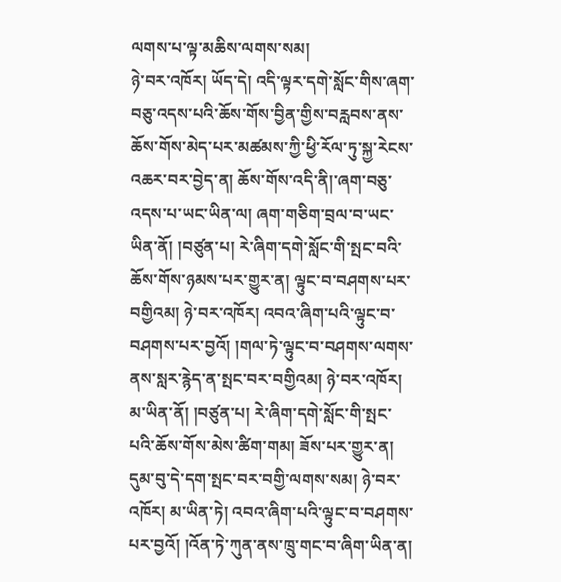ལགས་པ་ལྟ་མཆིས་ལགས་སམ།
ཉེ་བར་འཁོར། ཡོད་དེ། འདི་ལྟར་དགེ་སློང་གིས་ཞག་བཅུ་འདས་པའི་ཆོས་གོས་བྱིན་གྱིས་བརླབས་ནས་ཆོས་གོས་མེད་པར་མཚམས་ཀྱི་ཕྱི་རོལ་ཏུ་སྐྱ་རེངས་འཆར་བར་བྱེད་ན། ཆོས་གོས་འདི་ནི།་ཞག་བཅུ་འདས་པ་ཡང་ཡིན་ལ། ཞག་གཅིག་བྲལ་བ་ཡང་ཡིན་ནོ། །བཙུན་པ། རེ་ཞིག་དགེ་སློང་གི་སྤང་བའི་ཆོས་གོས་ཉམས་པར་གྱུར་ན། ལྟུང་བ་བཤགས་པར་བགྱིའམ། ཉེ་བར་འཁོར། འབའ་ཞིག་པའི་ལྟུང་བ་བཤགས་པར་བྱའོ། །གལ་ཏེ་ལྟུང་བ་བཤགས་ལགས་ནས་སླར་རྙེད་ན་སྤང་བར་བགྱིའམ། ཉེ་བར་འཁོར། མ་ཡིན་ནོ། །བཙུན་པ། རེ་ཞིག་དགེ་སློང་གི་སྤང་པའི་ཆོས་གོས་མེས་ཚིག་གམ། ཟོས་པར་གྱུར་ན། དུམ་བུ་དེ་དག་སྤང་བར་བགྱི་ལགས་སམ། ཉེ་བར་འཁོར། མ་ཡིན་ཏེ། འབའ་ཞིག་པའི་ལྟུང་བ་བཤགས་པར་བྱའོ། །འོན་ཏེ་ཀུན་ནས་ཁྲུ་གང་བ་ཞིག་ཡིན་ན།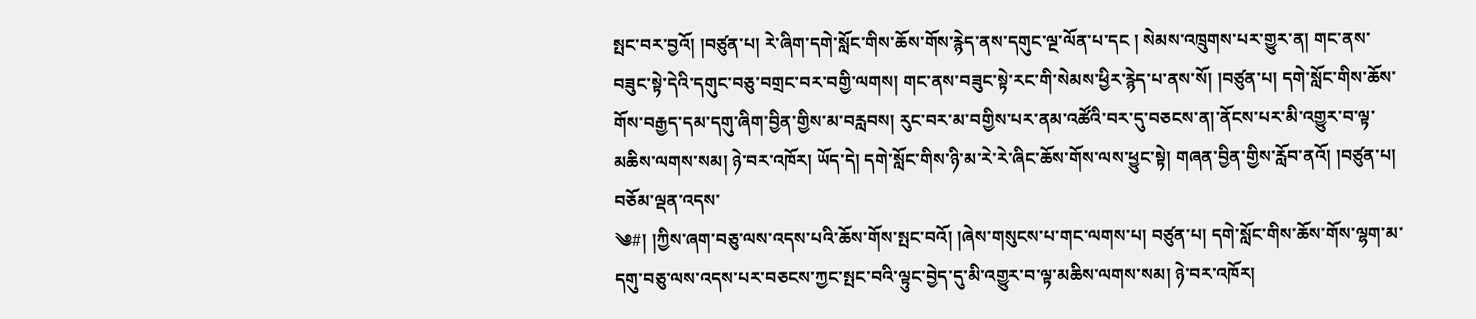སྤང་བར་བྱའོ། །བཙུན་པ། རེ་ཞིག་དགེ་སློང་གིས་ཆོས་གོས་རྙེད་ནས་དགུང་ལྔ་ལོན་པ་དང ། སེམས་འཁྲུགས་པར་གྱུར་ན། གང་ནས་བཟུང་སྟེ་དེའི་དགུང་བཅུ་བགྲང་བར་བགྱི་ལགས། གང་ནས་བཟུང་སྟེ་རང་གི་སེམས་ཕྱིར་རྙེད་པ་ནས་སོ། །བཙུན་པ། དགེ་སློང་གིས་ཆོས་གོས་བརྒྱད་དམ་དགུ་ཞིག་བྱིན་གྱིས་མ་བརླབས། རུང་བར་མ་བགྱིས་པར་ནམ་འཚོའི་བར་དུ་བཅངས་ན།་ནོངས་པར་མི་འགྱུར་བ་ལྟ་མཆིས་ལགས་སམ། ཉེ་བར་འཁོར། ཡོད་དེ། དགེ་སློང་གིས་ཉི་མ་རེ་རེ་ཞིང་ཆོས་གོས་ལས་ཕྱུང་སྟེ། གཞན་བྱིན་གྱིས་རློབ་ནའོ། །བཙུན་པ། བཅོམ་ལྡན་འདས་
༄#། །ཀྱིས་ཞག་བཅུ་ལས་འདས་པའི་ཆོས་གོས་སྤང་བའོ། །ཞེས་གསུངས་པ་གང་ལགས་པ། བཙུན་པ། དགེ་སློང་གིས་ཆོས་གོས་ལྷག་མ་དགུ་བཅུ་ལས་འདས་པར་བཅངས་ཀྱང་སྤང་བའི་ལྟུང་བྱེད་དུ་མི་འགྱུར་བ་ལྟ་མཆིས་ལགས་སམ། ཉེ་བར་འཁོར།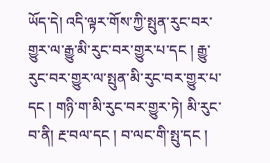ཡོད་དེ། འདི་ལྟར་གོས་ཀྱི་སྤུན་རུང་བར་གྱུར་ལ་རྒྱུ་མི་རུང་བར་གྱུར་པ་དང ། རྒྱུ་རུང་བར་གྱུར་ལ་སྤུན་མི་རུང་བར་གྱུར་པ་དང ། གཉི་ག་མི་རུང་བར་གྱུར་ཏེ། མི་རུང་བ་ནི། རྔ་བལ་དང ། བ་ལང་གི་སྤུ་དང །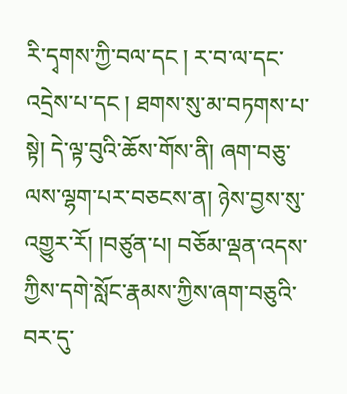རི་དྭགས་ཀྱི་བལ་དང ། ར་བ་ལ་དང་འདྲེས་པ་དང ། ཐགས་སུ་མ་བཏགས་པ་སྟེ། དེ་ལྟ་བུའི་ཆོས་གོས་ནི། ཞག་བཅུ་ལས་ལྷག་པར་བཅངས་ན། ཉེས་བྱས་སུ་འགྱུར་རོ། །བཙུན་པ། བཅོམ་ལྡན་འདས་ཀྱིས་དགེ་སློང་རྣམས་ཀྱིས་ཞག་བཅུའི་བར་དུ་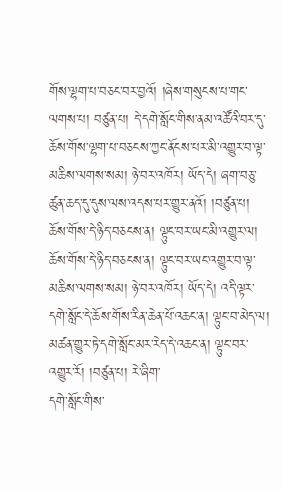གོས་ལྷག་པ་བཅང་བར་བྱའོ། །ཞེས་གསུངས་པ་གང་ལགས་པ། བཙུན་པ། དེ་དགེ་སློང་གིས་ནམ་འཚོའི་བར་དུ་ཆོས་གོས་ལྷག་པ་བཅངས་ཀྱང་ནོངས་པར་མི་འགྱུར་བ་ལྟ་མཆིས་ལགས་སམ། ཉེ་བར་འཁོར། ཡོད་དེ། ཞག་བཅུ་ཚུན་ཆད་དུ་དུས་ལས་འདས་པར་གྱུར་ནའོ། །བཙུན་པ། ཆོས་གོས་དེ་ཉིད་བཅངས་ན། ལྟུང་བར་ཡང་མི་འགྱུར་ལ། ཆོས་གོས་དེ་ཉིད་བཅངས་ན། ལྟུང་བར་ཡང་འགྱུར་བ་ལྟ་མཆིས་ལགས་སམ། ཉེ་བར་འཁོར། ཡོད་དེ། འདི་ལྟར་དགེ་སློང་དེ་ཆོས་གོས་རིན་ཆེན་པོ་འཆང་ན། ལྟུང་བ་མེད་ལ། མཚན་གྱུར་ཏེ་དགེ་སློང་མར་རེད་དེ་འཆང་ན། ལྟུང་བར་འགྱུར་རོ། །བཙུན་པ། རེ་ཞིག་
དགེ་སློང་གིས་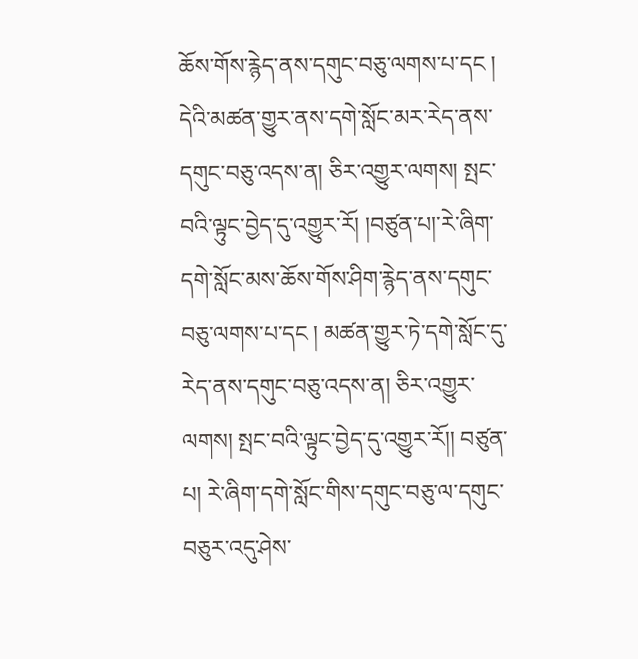ཆོས་གོས་རྙེད་ནས་དགུང་བཅུ་ལགས་པ་དང ། དེའི་མཚན་གྱུར་ནས་དགེ་སློང་མར་རེད་ནས་དགུང་བཅུ་འདས་ན། ཅིར་འགྱུར་ལགས། སྤང་བའི་ལྟུང་བྱེད་དུ་འགྱུར་རོ། །བཙུན་པ།་རེ་ཞིག་དགེ་སློང་མས་ཆོས་གོས་ཤིག་རྙེད་ནས་དགུང་བཅུ་ལགས་པ་དང ། མཚན་གྱུར་ཏེ་དགེ་སློང་དུ་རེད་ནས་དགུང་བཅུ་འདས་ན། ཅིར་འགྱུར་ལགས། སྤང་བའི་ལྟུང་བྱེད་དུ་འགྱུར་རོ།། བཙུན་པ། རེ་ཞིག་དགེ་སློང་གིས་དགུང་བཅུ་ལ་དགུང་བཅུར་འདུ་ཤེས་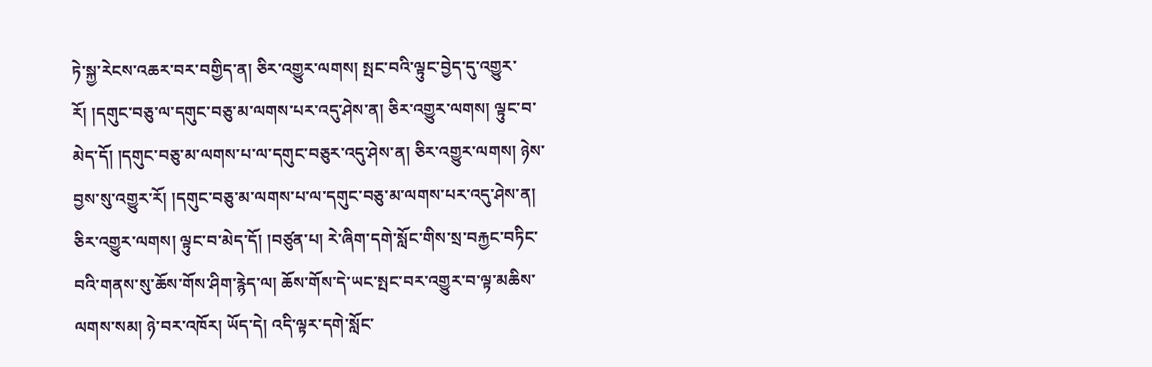ཏེ་སྐྱ་རེངས་འཆར་བར་བགྱིད་ན། ཅིར་འགྱུར་ལགས། སྤང་བའི་ལྟུང་བྱེད་དུ་འགྱུར་རོ། །དགུང་བཅུ་ལ་དགུང་བཅུ་མ་ལགས་པར་འདུ་ཤེས་ན། ཅིར་འགྱུར་ལགས། ལྟུང་བ་མེད་དོ། །དགུང་བཅུ་མ་ལགས་པ་ལ་དགུང་བཅུར་འདུ་ཤེས་ན། ཅིར་འགྱུར་ལགས། ཉེས་བྱས་སུ་འགྱུར་རོ། །དགུང་བཅུ་མ་ལགས་པ་ལ་དགུང་བཅུ་མ་ལགས་པར་འདུ་ཤེས་ན། ཅིར་འགྱུར་ལགས། ལྟུང་བ་མེད་དོ། །བཙུན་པ། རེ་ཞིག་དགེ་སློང་གིས་སྲ་བརྐྱང་བཏིང་བའི་གནས་སུ་ཆོས་གོས་ཤིག་རྙེད་ལ། ཆོས་གོས་དེ་ཡང་སྤང་བར་འགྱུར་བ་ལྟ་མཆིས་ལགས་སམ། ཉེ་བར་འཁོར། ཡོད་དེ། འདི་ལྟར་དགེ་སློང་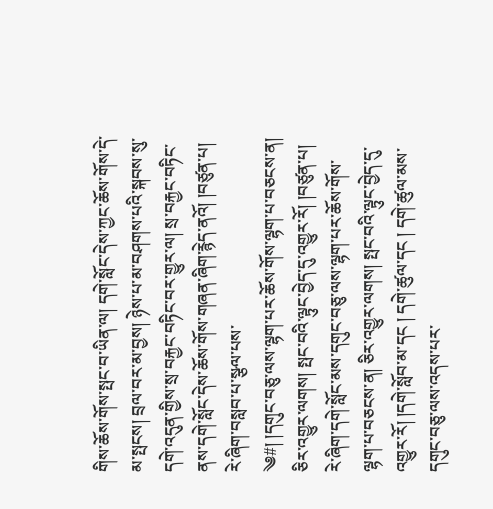གིས་ཆོས་གོས་སྤང་བ་ཡིན་ལ། དགེ་སློང་དེས་ཀྱང་ཆོས་གོས་དེ་མ་སྤངས། བྲལ་བར་མ་བྱས། ཉེས་པ་མ་བཤགས་པའི་སྐབས་སུ་དགེ་འདུན་གྱིས་སྲ་བརྐྱང་བཏིང་བར་གྱུར་ལ། སྲ་བརྐྱང་བཏིང་ནས་དགེ་སློང་དེས་ཆོས་གོས་གཞན་ཞིག་རྙེད་ནའོ། །བཙུན་པ། རེ་ཞིག་བསླབ་པ་སྩལ་པས་
༄#། །དགུང་བཅུ་ལས་ལྷག་པར་ཆོས་གོས་ལྷག་པ་བཅངས་ན། ཅིར་འགྱུར་ལགས། སྤང་བའི་ལྟུང་བྱེད་དུ་འགྱུར་རོ། །བཙུན་པ། རེ་ཞིག་དགེ་སློང་མས་དགུང་བཅུ་ལས་ལྷག་པར་ཆོས་གོས་ལྷག་པ་བཅངས་ན། ཅིར་འགྱུར་ལགས། སྤང་བའི་ལྟུང་བྱེད་དུ་འགྱུར་རོ། །དགེ་སློབ་མ་དང ། དགེ་ཚུལ་དང ། དགེ་ཚུལ་མས་དགུང་བཅུ་ལས་འདས་པར་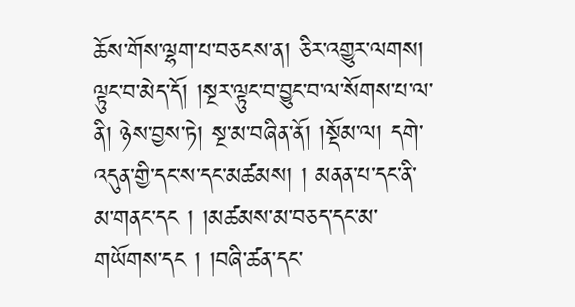ཆོས་གོས་ལྷག་པ་བཅངས་ན། ཅིར་འགྱུར་ལགས། ལྟུང་བ་མེད་དོ། །སྔར་ལྟུང་བ་བྱུང་བ་ལ་སོགས་པ་ལ་ནི། ཉེས་བྱས་ཏེ། སྔ་མ་བཞིན་ནོ། །སྡོམ་ལ། དགེ་འདུན་གྱི་དང་ས་དང་མཚམས། ། མནན་པ་དང་ནི་མ་གནང་དང ། །མཚམས་མ་བཅད་དང་མ་གཡོགས་དང ། །བཞི་ཚན་དང་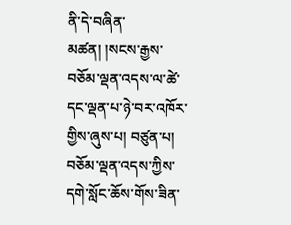ནི་དེ་བཞིན་མཚན། །སངས་རྒྱས་བཅོམ་ལྡན་འདས་ལ་ཚེ་དང་ལྡན་པ་ཉེ་བར་འཁོར་གྱིས་ཞུས་པ། བཙུན་པ། བཅོམ་ལྡན་འདས་ཀྱིས་དགེ་སློང་ཆོས་གོས་ཟིན་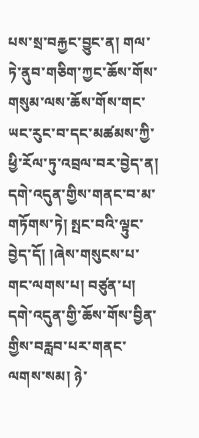པས་སྲ་བརྐྱང་བྱུང་ན། གལ་ཏེ་ནུབ་གཅིག་ཀྱང་ཆོས་གོས་གསུམ་ལས་ཆོས་གོས་གང་ཡང་རུང་བ་དང་མཚམས་ཀྱི་ཕྱི་རོལ་ཏུ་འབྲལ་བར་བྱེད་ན། དགེ་འདུན་གྱིས་གནང་བ་མ་གཏོགས་ཏེ། སྤང་བའི་ལྟུང་བྱེད་དོ། །ཞེས་གསུངས་པ་གང་ལགས་པ། བཙུན་པ། དགེ་འདུན་གྱི་ཆོས་གོས་བྱིན་གྱིས་བརླབ་པར་གནང་ལགས་སམ། ཉེ་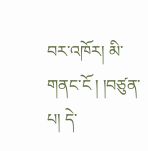བར་འཁོར། མི་གནང་ངོ ། །བཙུན་པ། དེ་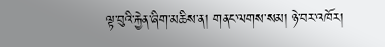ལྟ་བུའི་རྐྱེན་ཞིག་མཆིས་ན། གནང་ལགས་སམ། ཉེ་བར་འཁོར།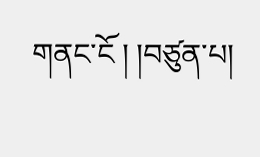གནང་ངོ ། །བཙུན་པ།